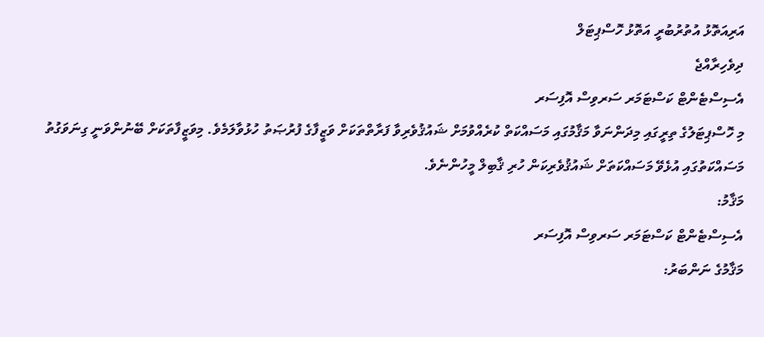އަރިއަތޮޅު އުތުރުބުރީ އަތޮޅު ހޮސްޕިޓަލް
ދިވެހިރާއްޖެ
އެސިސްޓެންޓް ކަސްޓަމަރ ސަރވިސް އޮފިސަރ
މި ހޮސްޕިޓަލުގެ ތިރީގައި މިދަންނަވާ މަޤާމުގައި މަސައްކަތް ކުރެއްވުމަށް ޝައުޤުވެރިވާ ފަރާތްތަކަށް ވަޒީފާގެ ފުރުޞަތު ހުޅުވާލަމެވެ. މިވަޒީފާތަކަށް ބޭނުންވަނީ ގިނަވަގުތު މަސައްކަތުގައި އުޅެވޭ މަސައްކަތަށް ޝައުޤުވެރިކަން ހުރި ޤާބިލް މީހުންނެވެ.
މަޤާމު:
އެސިސްޓެންޓް ކަސްޓަމަރ ސަރވިސް އޮފިސަރ
މަޤާމުގެ ނަންބަރު: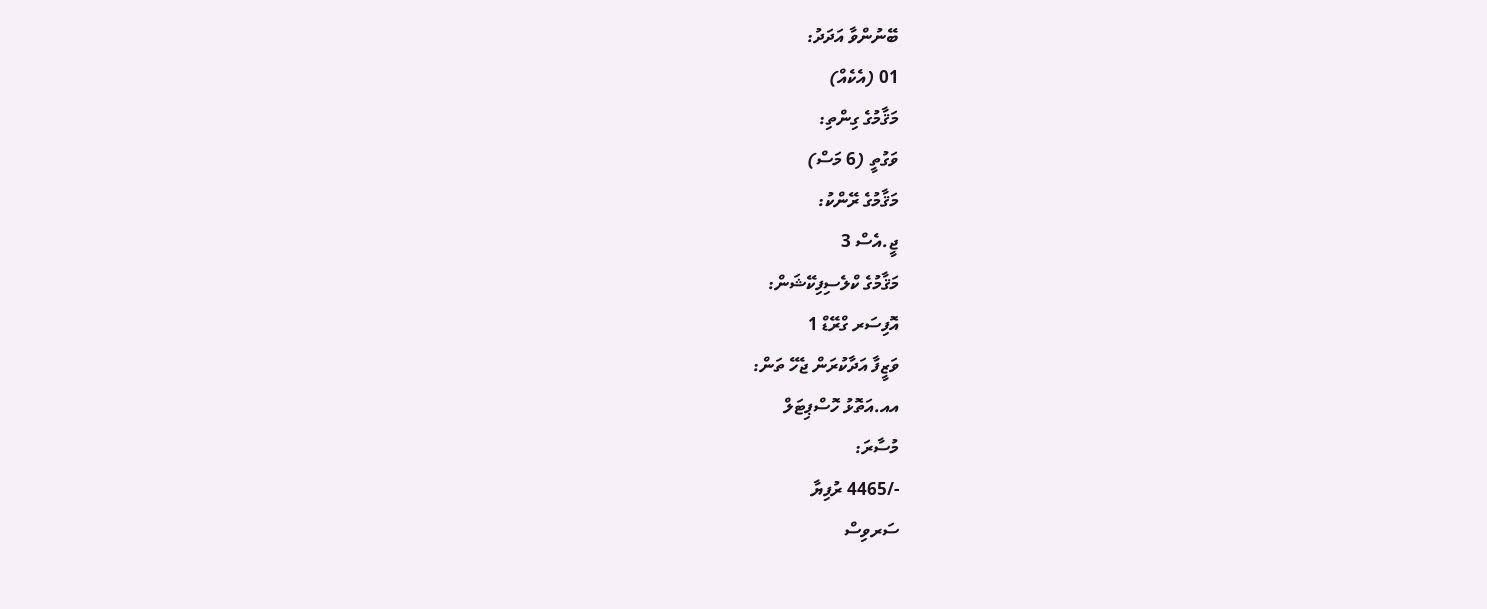ބޭނުންވާ އަދަދު:
01 (އެކެއް)
މަޤާމުގެ ގިންތި:
ވަގުތީ (6 މަސް)
މަޤާމުގެ ރޭންކު:
ޖީ.އެސް 3
މަޤާމުގެ ކްލެސިފިކޭޝަން:
އޮފިސަރ ގްރޭޑް 1
ވަޒީފާ އަދާކުރަން ޖެހޭ ތަން:
އއ.އަތޮޅު ހޮސްޕިޓަލް
މުސާރަ:
-/4465 ރުފިޔާ
ސަރވިސް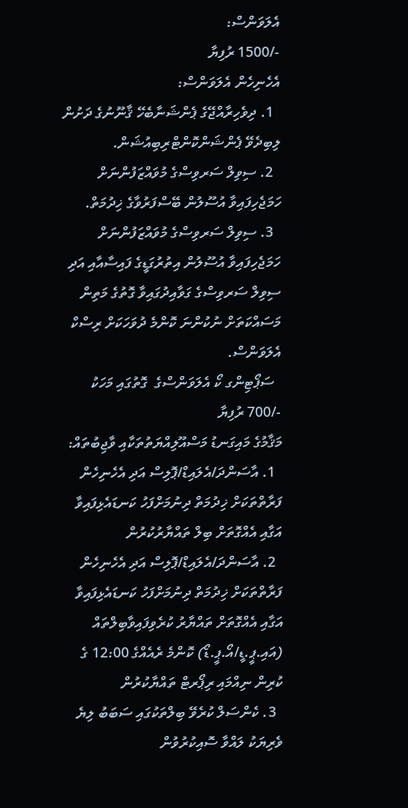އެލަވަންސް:
-/1500 ރުފިޔާ
އެހެނިހެން އެލަވަންސް:
  1. ދިވެހިރާއްޖޭގެ ޕެންޝަނާބެހޭ ޤާނޫނުގެ ދަށުން ލިބިދެވޭ ޕެންޝަންކޮންޓްރިބިއުޝަން.
  2. ސިވިލް ސަރވިސްގެ މުވައްޒަފުންނަށް ހަމަޖެހިފައިވާ އުސޫލުން ބޭސްފަރުވާގެ ޚިދުމަތް.
  3. ސިވިލް ސަރވިސްގެ މުވައްޒަފުންނަށް ހަމަޖެހިފައިވާ އުސޫލުން އިތުރުގަޑީގެ ފައިސާއާއި އަދި ސިވިލް ސަރވިސްގެ ގަވާއިދުގައިވާ ގޮތުގެ މަތިން މަސައްކަތަށް ނުކުންނަ ކޮންމެ ދުވަހަކަށް ރިސްކް އެލަވަންސް.
  ސަޕޯޓިންގ ކޯ އެލަވަންސްގެ  ގޮތުގައި މަހަކު -/700 ރުފިޔާ
މަޤާމުގެ މައިގަނޑު މަސްއޫލިއްޔަތުތަކާއި ވާޖިބުތައް:
  1. އާސަންދަ/އެލައިޑް/ޕޮލިސް އަދި އެހެނިހެން ފަރާތްތަކަށް ޚިދުމަތް ދިނުމަށްފަހު ކަނޑައެޅިފައިވާ އަގާއި އެއްގޮތަށް ބިލް ތައްޔާރުކުރުން
  2. އާސަންދަ/އެލައިޑް/ޕޮލިސް އަދި އެހެނިހެން ފަރާތްތަކަށް ޚިދުމަތް ދިނުމަށްފަހު ކަނޑައެޅިފައިވާ އަގާއި އެއްގޮތަށް ތައްޔާރު ކުރެވިފައިވާބިލްތައް (އައި.ޕީ.ޑީ/އޯ.ޕީ.ޑޯ) ކޮންމެ ރެއެއްގެ 12:00 ގެ ކުރިން ނިއްމައި ރިޕޯރޓް ތައްޔާކުރުން
  3. ކެންސަލް ކުރެވޭ ބިލްތަކުގައި ސަބަބު ލިޔެ ވެރިޔަކު ލައްވާ ސޮއިކުރުވުން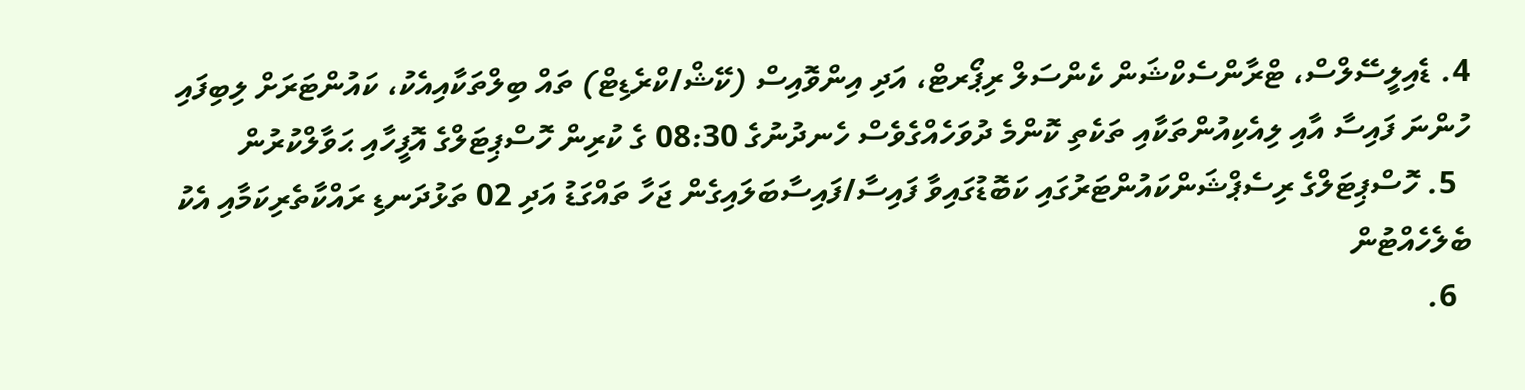4. ޑެއިލީސޭލްސް، ޓްރާންސެކްޝަން ކެންސަލް ރިޕޯރޓް، އަދި އިންވޮއިސް (ކޭޝް/ކްރެޑިޓް) ތައް ބިލްތަކާއިއެކު، ކައުންޓަރަށް ލިބިފައި ހުންނަ ފައިސާ އާއި ލިއެކިއުންތަކާއި ތަކެތި ކޮންމެ ދުވަހެއްގެވެސް ހެނދުނުގެ 08:30 ގެ ކުރިން ހޮސްޕިޓަލްގެ އޮފީހާއި ޙަވާލްކުރުން
  5. ހޮސްޕިޓަލްގެ ރިސެޕްޝަންކައުންޓަރުގައި ކަބޮޑުގައިވާ ފައިސާ/ފައިސާބަލައިގެން ޖަހާ ތައްގަޑު އަދި 02 ތަޅުދަނޑި ރައްކާތެރިކަމާއި އެކު ބެލެހެއްޓުން
  6.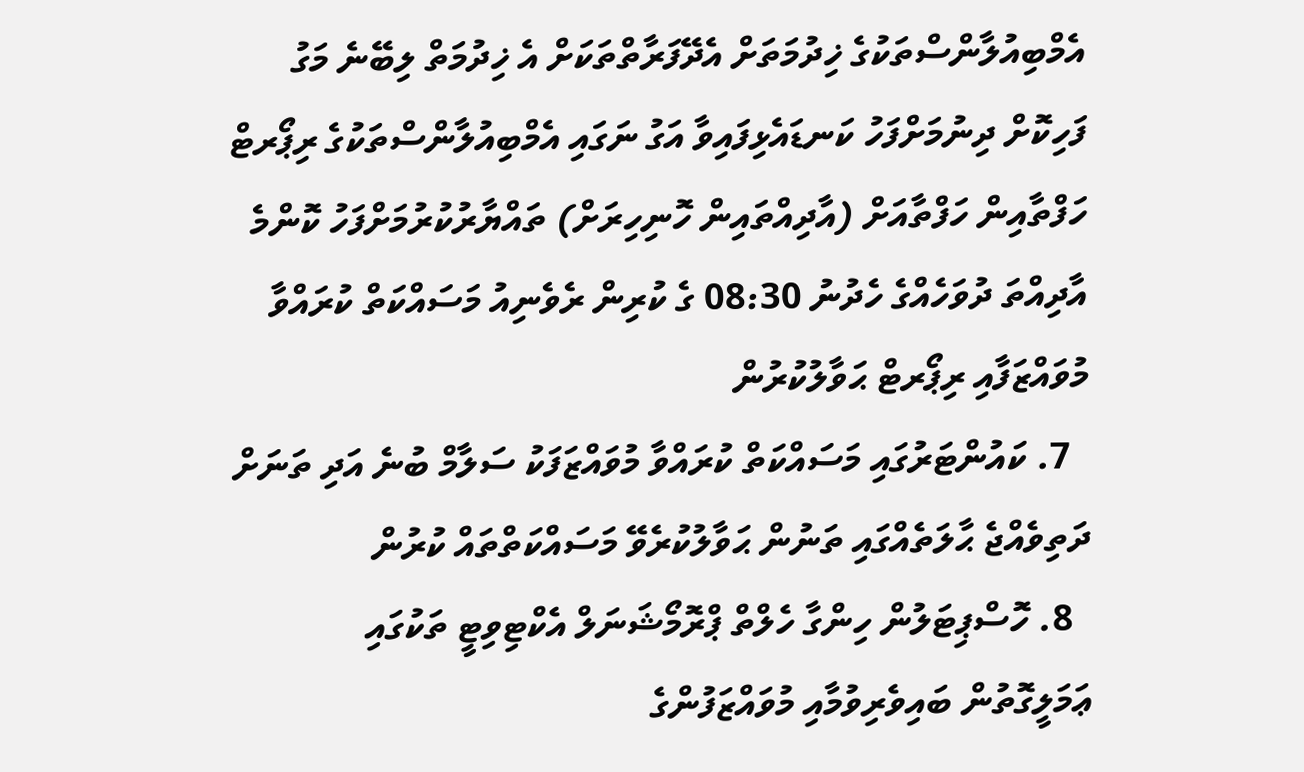އެމްބިއުލާންސްތަކުގެ ޚިދުމަތަށް އެދޭފަރާތްތަކަށް އެ ޚިދުމަތް ލިބޭނެ މަގު ފަހިކޮށް ދިނުމަށްފަހު ކަނޑައެޅިފައިވާ އަގު ނަގައި އެމްބިއުލާންސްތަކުގެ ރިޕޯރޓް ހަފްތާއިން ހަފްތާއަށް (އާދިއްތައިން ހޮނިހިރަށް) ތައްޔާރުކުރުމަށްފަހު ކޮންމެ އާދިއްތަ ދުވަހެއްގެ ހެދުނު 08:30 ގެ ކުރިން ރެވެނިއު މަސައްކަތް ކުރައްވާ މުވައްޒަފާއި ރިޕޯރޓް ޙަވާލުކުރުން
  7. ކައުންޓަރުގައި މަސައްކަތް ކުރައްވާ މުވައްޒަފަކު ސަލާމް ބުނެ އަދި ތަނަށް ދަތިވެއްޖެ ޙާލަތެއްގައި ތަނުން ޙަވާލުކުރެވޭ މަސައްކަތްތައް ކުރުން
  8. ހޮސްޕިޓަލުން ހިންގާ ހެލްތް ޕްރޮމޯޝަނަލް އެކްޓިވިޓީ ތަކުގައި ޢަމަލީގޮތުން ބައިވެރިވުމާއި މުވައްޒަފުންގެ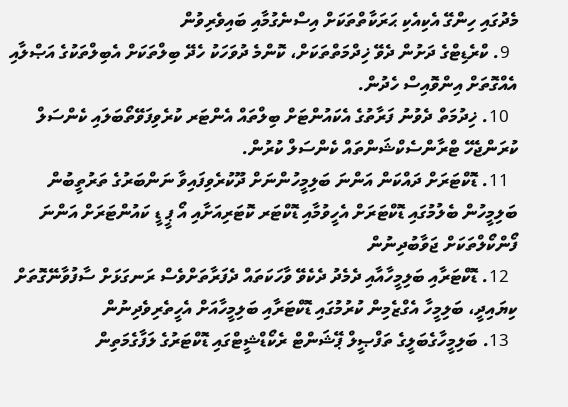މެދުގައި ހިންގޭ އެކިއެކި ޙަރަކާތްތަކަށް އިސްނެގުމާއި ބައިވެރިވުން
  9. ކްރެޑިޓްގެ ދަށުން ދެވޭ ޚިދްމަތްތަކަށް، ކޮންމެ ދުވަހަކު ހެދޭ ބިލްތަކަށް އެބިލްތަކުގެ އަޞްލާއި އެއްގޮތަށް އިންވޮއިސް ހެދުން.
  10. ޚިދުމަތް ދެވުނު ފަރާތުގެ އެކައުންޓަށް ބިލްތައް އެންޓަރ ކުރެވިފަވޭތޯބަލައި ކެންސަލް ކުރަންޖެހޭ ޓްރާންސެކްޝަންތައް ކެންސަލް ކުރުން.
  11. ޑޮކްޓަރަށް ދައްކަން އަންނަ ބަލިމީހުންނަށް ދޫކުރެވިފައިވާ ނަންބަރުގެ ތަރުތީބުން ބަލިމީހުން ބެލުމުގައި ޑޮކްޓަރަށް އެހީވުމާއި ޑޮކްޓަރ ކޮޓަރިއަށާއި އޯ ޕީ ޑީ ކައުންޓަރަށް އަންނަ ފޯންކޯލްތަކަށް ޖަވާބުދިނުން
  12. ޑޮކްޓަރާއި ބަލިމީހާއާއި ދެމެދު ދެކެވޭ ވާހަކަތައް ދެފަރާތަށްވެސް ރަނގަޅަށް ސާފުވާނޭގޮތަށް ކިޔައިދީ، ބަލިމީހާ އެގްޒެމިން ކުރުމުގައި ޑޮކްޓަރާއި ބަލިމީހާއަށް އެހީތެރިވެދިނުން
  13. ބަލިމީހާގެބަލީގެ ތަފްޞީލް ޕޭޝަންޓް ރެކޯޑްޝީޓްގައި ޑޮކްޓަރުގެ ލަފާގެމަތިން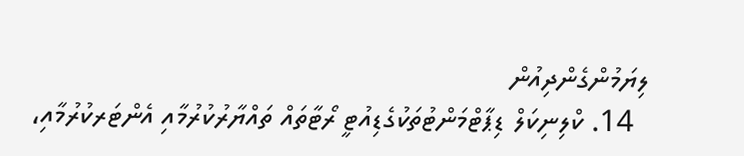ލިޔަމުންގެންދިއުން
  14. ކްލިނިކަލް ޑިޕާޓްމަންޓުތަކުގެޑިއުޓީ ރޯޓާތައް ތައްޔާރުކުރުމާއި އެންޓަރކުރުމާއި،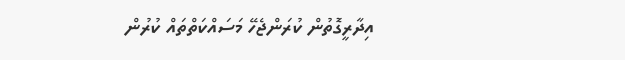އިދާރީގޮތުން ކުރަންޖެހޭ މަސައްކަތްތައް ކުރުން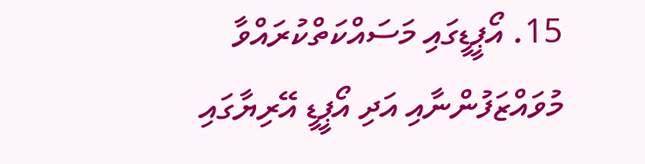15. އޯޕީޑީގައި މަސައްކަތްކުރައްވާ މުވައްޒަފުންނާއި އަދި އޯޕީޑީ އޭރިޔާގައި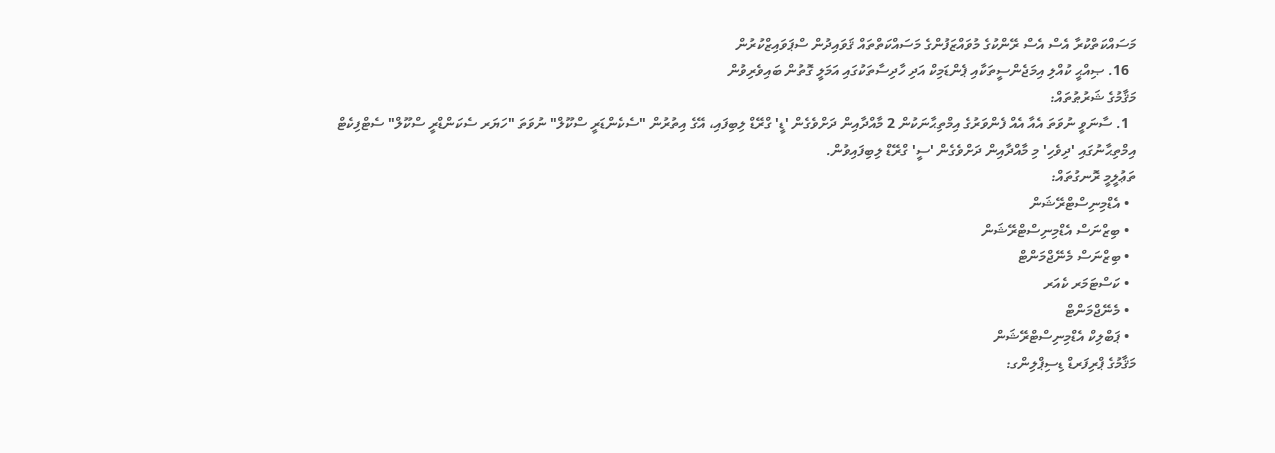މަސައްކަތްކުރާ އެސް އެސް ރޭންކުގެ މުވައްޒަފުންގެ މަސައްކަތްތައް ޤަވައިދުން ސްޕަވައިޒްކުރުން
  16. ޞިއްޙީ ކުއްލި އިމަޖެންސީތަކާއި ޕެންޑަމިކް އަދި ހާދިސާތަކުގައި އަމަލީ ގޮތުން ބައިވެރިވުން
މަޤާމުގެ ޝަރުޠުތައް:
  1. ސާނަވީ ނުވަތަ އެއާ އެއް ފެންވަރުގެ އިމްތިޙާނަކުން 2 މާއްދާއިން ދަށްވެގެން 'ޑީ' ގްރޭޑް ލިބިފައި، އޭގެ އިތުރުން "ސެކެންޑަރީ ސްކޫލް" ނުވަތަ "ހަޔަރ ސެކަންޑްރީ ސްކޫލް" ސެޓްފިކެޓް އިމްތިޙާނުގައި 'ދިވެހި' މި މާއްދާއިން ދަށްވެގެން 'ސީ' ގްރޭޑް ލިބިފައިވުން.
ތަޢުލީމީ ރޮނގުތައް:
  • އެޑްމިނިސްޓްރޭޝަން
  • ބިޒްނަސް އެޑްމިނިސްޓްރޭޝަން
  • ބިޒްނަސް މެނޭޖްމަންޓް
  • ކަސްޓަމަރ ކެއަރ
  • މެނޭޖްމަންޓް
  • ޕަބްލިކް އެޑްމިނިސްޓްރޭޝަން
މަޤާމުގެ ޕްރިފަރޑް ޑިސިޕްލިންގ: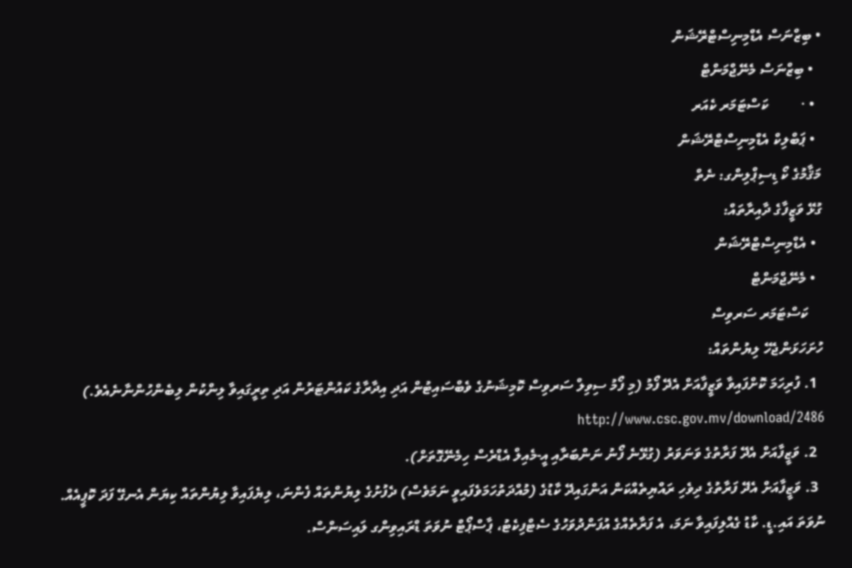• ބިޒްނަސް އެޑްމިނިސްޓްރޭޝަން
  • ބިޒްނަސް މެނޭޖްމަންޓް
  • ·         ކަސްޓަމަރ ކެއަރ
  • ޕަބްލިކް އެޑްމިނިސްޓްރޭޝަން
މަޤާމުގެ ކޯ ޑިސިޕްލިންގ: ނެތް
ގުޅޭ ވަޒީފާގެ ދާއިރާތައް:
  • އެޑްމިނިސްޓްރޭޝަން
  • މެނޭޖްމަންޓް
    ކަސްޓަމަރ ސަރވިސް
ހުށަހަޅަންޖެހޭ ލިޔުންތައް:
  1. ފުރިހަމަ ކޮށްފައިވާ ވަޒީފާއަށް އެދޭ ފޯމު (މި ފޯމު ސިވިލް ސަރވިސް ކޮމިޝަނުގެ ވެބްސައިޓުން އަދި އިދާރާގެ ކައުންޓަރުން އަދި ތިރީގައިވާ ލިންކުން ލިބެންހުންނާނެއެވެ.) http://www.csc.gov.mv/download/2486
  2. ވަޒީފާއަށް އެދޭ ފަރާތުގެ ވަނަވަރު (ގުޅޭނެ ފޯނު ނަންބަރާއި އީ-މެއިލް އެޑްރެސް ހިމެނޭގޮތަށް).
  3. ވަޒީފާއަށް އެދޭ ފަރާތުގެ ދިވެހި ރައްޔިތެއްކަން އަންގައިދޭ ކާޑުގެ (މުއްދަތުހަމަވެފައިވީ ނަމަވެސް) ދެފުށުގެ ލިޔުންތައް ފެންނަ، ލިޔެފައިވާ ލިޔުންތައް ކިޔަން އެނގޭ ފަދަ ކޮޕީއެއް. ނުވަތަ އައި.ޑީ. ކާޑު ގެއްލިފައިވާ ނަމަ، އެ ފަރާތެއްގެ އުފަންދުވަހުގެ ސެޓްފިކެޓު، ޕާސްޕޯޓް ނުވަތަ ޑްރައިވިންގ ލައިސަންސް.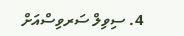4. ސިވިލް ސަރވިސްއަށް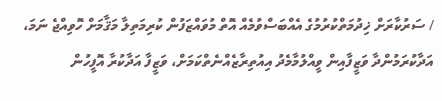/ ސަރުކާރަށް ޚިދުމަތްކުރުމުގެ އެއްބަސްވުމެއް އޮތް މުވައްޒަފުން ކުރިމަތިލާ މަޤާމަށް ހޮވިއްޖެ ނަމަ، އަދާކުރަމުންދާ ވަޒީފާއިން ވީއްލުމާމެދު އިއުތިރާޒެއްނެތްކަމަށް، ވަޒީފާ އަދާކުރާ އޮފީހުން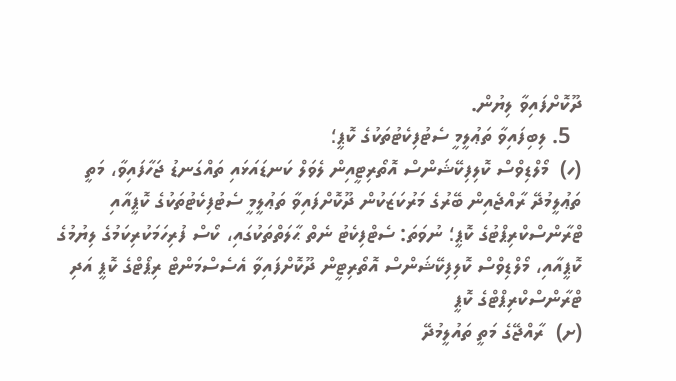ދޫކޮށްފައިވާ ލިޔުން.
  5. ލިބިފައިވާ ތަޢުލީމީ ސެޓުފިކެޓުތަކުގެ ކޮޕީ؛
(ހ)  މޯލްޑިވްސް ކޮލިފިކޭޝަންސް އޮތޯރިޓީއިން ލެވަލް ކަނޑައަޅައި ތައްގަނޑު ޖަހާފައިވާ، މަތީ ތަޢުލީމުދޭ ރާއްޖެއިން ބޭރުގެ މަރުކަޒަކުން ދޫކޮށްފައިވާ ތަޢުލީމީ ސެޓުފިކެޓުތަކުގެ ކޮޕީއާއި ޓްރާންސްކްރިޕްޓުގެ ކޮޕީ؛ ނުވަތަ: ސެޓްފިކެޓު ނެތް ޙާލަތްތަކުގައި، ކޯސް ފުރިހަމަކުރިކަމުގެ ލިޔުމުގެ ކޮޕީއާއި، މޯލްޑިވްސް ކޮލިފިކޭޝަންސް އޮތޯރިޓީން ދޫކޮށްފައިވާ އެސެސްމަންޓް ރިޕޯޓްގެ ކޮޕީ އަދި ޓްރާންސްކްރިޕްޓްގެ ކޮޕީ
(ށ)  ރާއްޖޭގެ މަތީ ތައުލީމުދޭ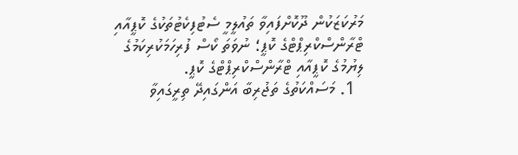މަރުކަޒަކުން ދޫކޮށްފައިވާ ތައުލީމީ ސެޓުފިކެޓުތަކުގެ ކޮޕީއާއި ޓްރާންސްކްރިޕްޓްގެ ކޮޕީ؛ ނުވަތަ ކޯސް ފުރިހަމަކުރިކަމުގެ ލިޔުމުގެ ކޮޕީއާއި ޓްރާންސްކްރިޕްޓްގެ ކޮޕީ.
  1. މަސައްކަތުގެ ތަޖުރިބާ އަންގައިދޭ ތިރީގައިވާ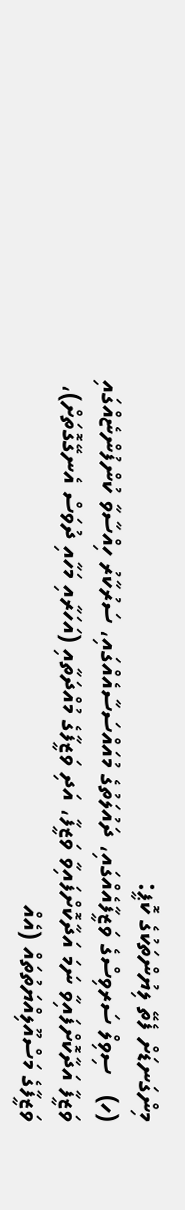މިންގަނޑަށް ފެތޭ ލިޔުންތަކުގެ ކޮޕީ:
(ހ)   ސިވިލް ސަރވިސްގެ ވަޒީފާއެއްގައި، ދައުލަތުގެ މުއައްސަސާއެއްގައި، ސަރުކާރު ހިއްސާވާ ކުންފުންޏެއްގައި ވަޒީފާ އަދާކޮށްފައިވާ ނަމަ އަދާކޮށްފައިވާ ވަޒީފާ، އަދި ވަޒީފާގެ މުއްދަތާއި (އަހަރާއި މަހާއި ދުވަސް އެނގޭގޮތަށް)، ވަޒީފާގެ މަސްއޫލިއްޔަތުތައް (އެއް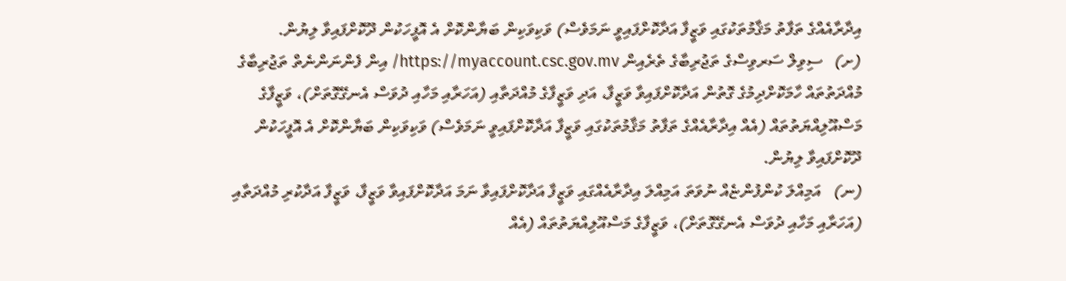އިދާރާއެއްގެ ތަފާތު މަޤާމުތަކުގައި ވަޒީފާ އަދާކޮށްފައިވީ ނަމަވެސް) ވަކިވަކިން ބަޔާންކޮށް އެ އޮފީހަކުން ދޫކޮށްފައިވާ ލިޔުން.
(ށ)   ސިވިލް ސަރވިސްގެ ތަޖުރިބާގެ ތެރެއިން https://myaccount.csc.gov.mv/ އިން ފެންނަންނެތް ތަޖުރިބާގެ މުއްދަތުތައް ހާމަކޮށްދިމުގެ ގޮތުން އަދާކޮށްފައިވާ ވަޒީފާ، އަދި ވަޒީފާގެ މުއްދަތާއި (އަހަރާއި މަހާއި ދުވަސް އެނގޭގޮތަށް)، ވަޒީފާގެ މަސްއޫލިއްޔަތުތައް (އެއް އިދާރާއެއްގެ ތަފާތު މަޤާމުތަކުގައި ވަޒީފާ އަދާކޮށްފައިވީ ނަމަވެސް) ވަކިވަކިން ބަޔާންކޮށް އެ އޮފީހަކުން ދޫކޮށްފައިވާ ލިޔުން.
(ނ)   އަމިއްލަ ކުންފުންޏެއް ނުވަތަ އަމިއްލަ އިދާރާއެއްގައި ވަޒީފާ އަދާކޮށްފައިވާ ނަމަ އަދާކޮށްފައިވާ ވަޒީފާ، ވަޒީފާ އަދާކުރި މުއްދަތާއި (އަހަރާއި މަހާއި ދުވަސް އެނގޭގޮތަށް)، ވަޒީފާގެ މަސްއޫލިއްޔަތުތައް (އެއް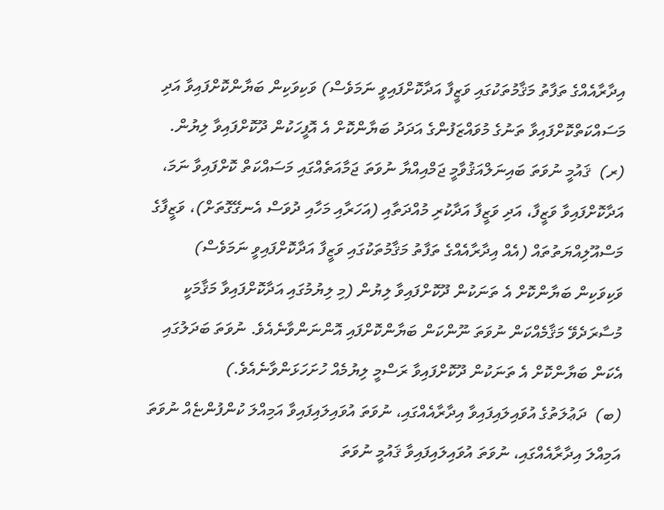އިދާރާއެއްގެ ތަފާތު މަޤާމުތަކުގައި ވަޒީފާ އަދާކޮށްފައިވީ ނަމަވެސް) ވަކިވަކިން ބަޔާންކޮށްފައިވާ އަދި މަސައްކަތްކޮށްފައިވާ ތަނުގެ މުވައްޒަފުންގެ އަދަދު ބަޔާންކޮށް އެ އޮފީހަކުން ދޫކޮށްފައިވާ ލިޔުން.
(ރ)  ޤައުމީ ނުވަތަ ބައިނަލްއަޤުވާމީ ޖަމްއިއްޔާ ނުވަތަ ޖަމާއަތެއްގައި މަސައްކަތް ކޮށްފައިވާ ނަމަ، އަދާކޮށްފައިވާ ވަޒީފާ، އަދި ވަޒީފާ އަދާކުރި މުއްދަތާއި (އަހަރާއި މަހާއި ދުވަސް އެނގޭގޮތަށް)، ވަޒީފާގެ މަސްއޫލިއްޔަތުތައް (އެއް އިދާރާއެއްގެ ތަފާތު މަޤާމުތަކުގައި ވަޒީފާ އަދާކޮށްފައިވީ ނަމަވެސް) ވަކިވަކިން ބަޔާންކޮށް އެ ތަނަކުން ދޫކޮށްފައިވާ ލިޔުން (މި ލިޔުމުގައި އަދާކޮށްފައިވާ މަޤާމަކީ މުސާރަދެވޭ މަޤާމެއްކަން ނުވަތަ ނޫންކަން ބަޔާންކޮށްފައި އޮންނަންވާނެއެވެ. ނުވަތަ ބަދަލުގައި އެކަން ބަޔާންކޮށް އެ ތަނަކުން ދޫކޮށްފައިވާ ރަސްމީ ލިޔުމެއް ހުށަހަޅަންވާނެއެވެ.)
(ބ)  ދަޢުލަތުގެ އުވައިލައިފައިވާ އިދާރާއެއްގައި، ނުވަތަ އުވައިލައިފައިވާ އަމިއްލަ ކުންފުންޏެއް ނުވަތަ އަމިއްލަ އިދާރާއެއްގައި، ނުވަތަ އުވައިލައިފައިވާ ޤައުމީ ނުވަތަ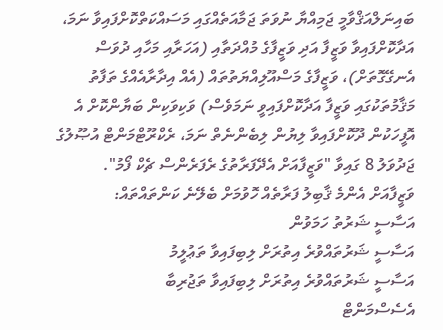ބައިނަލްއަޤްވާމީ ޖަމިއްޔާ ނުވަތަ ޖަމާއަތެއްގައި މަސައްކަތްކޮށްފައިވާ ނަމަ، އަދާކޮށްފައިވާ ވަޒީފާ އަދި ވަޒީފާގެ މުއްދަތާއި (އަހަރާއި މަހާއި ދުވަސް އެނގޭގޮތަށް)، ވަޒީފާގެ މަސްއޫލިއްޔަތުތައް (އެއް އިދާރާއެއްގެ ތަފާތު މަޤާމުތަކުގައި ވަޒީފާ އަދާކޮށްފައިވީ ނަމަވެސް) ވަކިވަކިން ބަޔާންކޮށް އެ އޮފީހަކުން ދޫކޮށްފައިވާ ލިޔުން ލިބެންނެތް ނަމަ، ރެކްރޫޓްމަންޓް އުޞޫލުގެ ޖަދުވަލު 8 ގައިވާ "ވަޒީފާއަށް އެދޭފަރާތުގެ ރެފަރެންސް ޗެކް ފޯމު".
ވަޒީފާއަށް އެންމެ ޤާބިލު ފަރާތެއް ހޮވުމަށް ބެލޭނެ ކަންތައްތައް:
އަސާސީ ޝަރުތު ހަމަވުން
އަސާސީ ޝަރުތައްވުރެ އިތުރަށް ލިބިފައިވާ ތަޢުލީމު
އަސާސީ ޝަރުތައްވުރެ އިތުރަށް ލިބިފައިވާ ތަޖުރިބާ
އެސެސްމަންޓް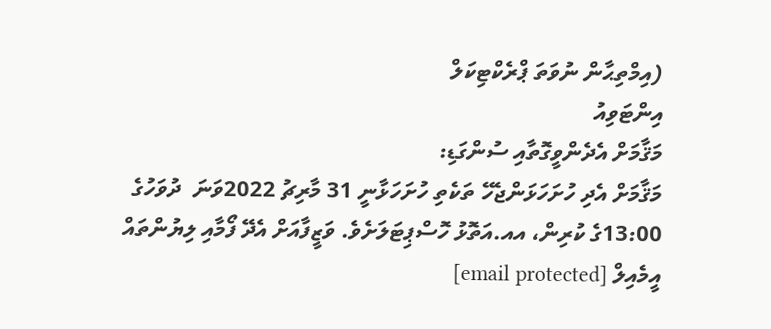(އިމްތިޙާން ނުވަތަ ޕްރެކްޓިކަލް
އިންޓަވިއު
މަޤާމަށް އެދެންވީގޮތާއި ސުންގަޑި:
މަޤާމަށް އެދި ހުށަހަޅަންޖެހޭ ތަކެތި ހުށަހަޅާނީ 31 މާރިޗު 2022ވަނަ  ދުވަހުގެ 13:00ގެ ކުރިން، އއ.އަތޮޅު ހޮސްޕިޓަލަށެވެ. ވަޒީފާއަށް އެދޭ ފޯމާއި ލިޔުންތައް އީމެއިލް [email protected]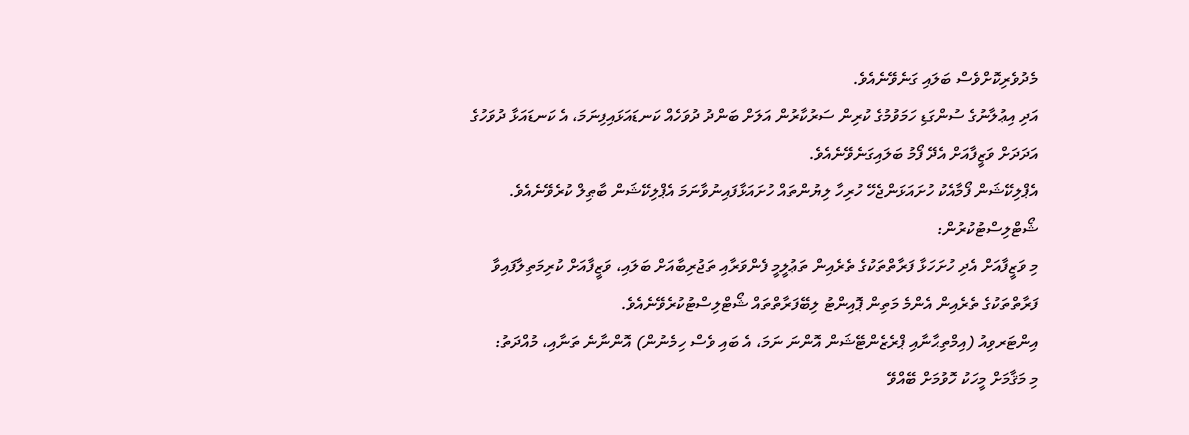މެދުވެރިކޮށްވެސް ބަލައި ގަނެވޭނެއެވެ.
އަދި އިޢުލާނުގެ ސުންގަޑި ހަމަވުމުގެ ކުރިން ސަރުކާރުން އަލަށް ބަންދު ދުވަހެއް ކަނޑައަޅައިފިނަމަ، އެ ކަނޑައަޅާ ދުވަހުގެ އަދަދަށް ވަޒީފާއަށް އެދޭ ފޯމު ބަލައިގަނެވޭނެއެވެ.
އެޕްލިކޭޝަން ފޯމާއެކު ހުށައަޅަންޖެހޭ ހުރިހާ ލިޔުންތައް ހުށައަޅާފައިނުވާނަމަ އެޕްލިކޭޝަން ބާޠިލް ކުރެވޭނެއެވެ.
ޝޯޓްލިސްޓުކުރުން:
މި ވަޒީފާއަށް އެދި ހުށަހަޅާ ފަރާތްތަކުގެ ތެރެއިން ތަޢުލީމީ ފެންވަރާއި ތަޖުރިބާއަށް ބަލައި، ވަޒީފާއަށް ކުރިމަތިލާފައިވާ ފަރާތްތަކުގެ ތެރެއިން އެންމެ މަތިން ޕޮއިންޓު ލިބޭފަރާތްތައް ޝޯޓްލިސްޓުކުރެވޭނެއެވެ.
އިންޓަރވިއު (އިމްތިޙާނާއި ޕްރެޒެންޓޭޝަން އޮންނަ ނަމަ، އެ ބައި ވެސް ހިމެނުން) އޮންނާނެ ތަނާއި، މުއްދަތު:
މި މަޤާމަށް މީހަކު ހޮވުމަށް ބޭއްވޭ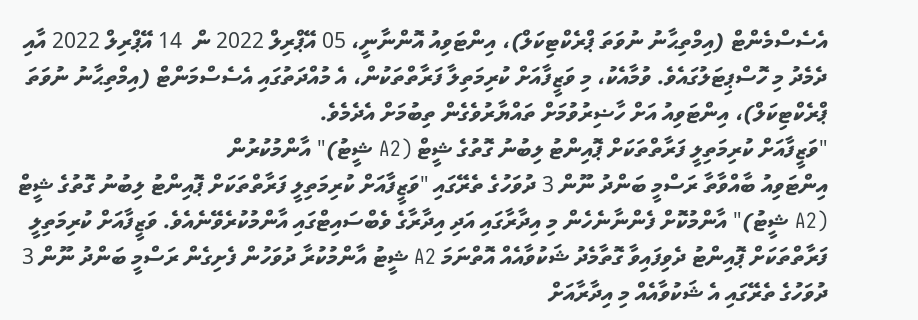އެސެސްމެންޓް (އިމްތިޙާނު ނުވަތަ ޕްރެކްޓިކަލް)، އިންޓަވިއު އޮންނާނީ، 05 އޭޕްރިލް 2022 ން  14 އޭޕްރިލް 2022 އާއި ދެމެދު މި ހޮސްޕިޓަލުގައެވެ. ވުމާއެކު، މި ވަޒީފާއަށް ކުރިމަތިލާ ފަރާތްތަކުން، އެ މުއްދަތުގައި އެސެސްމަންޓް (އިމްތިޙާނު ނުވަތަ ޕްރެކްޓިކަލް)، އިންޓަވިއު އަށް ހާޟިރުވުމަށް ތައްޔާރުވެގެން ތިބުމަށް އެދެމެވެ.
"ވަޒީފާއަށް ކުރިމަތިލީ ފަރާތްތަކަށް ޕޮއިންޓު ލިބުނު ގޮތުގެ ޝީޓް (A2 ޝީޓު)" އާންމުކުރުން
އިންޓަވިއު ބާއްވާތާ ރަސްމީ ބަންދު ނޫން 3 ދުވަހުގެ ތެރޭގައި "ވަޒީފާއަށް ކުރިމަތިލީ ފަރާތްތަކަށް ޕޮއިންޓު ލިބުނު ގޮތުގެ ޝީޓް (A2 ޝީޓު)" އާންމުކޮށް ފެންނާނެހެން މި އިދާރާގައި އަދި އިދާރާގެ ވެބްސައިޓްގައި އާންމުކުރެވޭނެއެވެ. ވަޒީފާއަށް ކުރިމަތިލީ ފަރާތްތަކަށް ޕޮއިންޓު ދެވިފައިވާ ގޮތާމެދު ޝަކުވާއެއް އޮތްނަމަ A2 ޝީޓު އާންމުކުރާ ދުވަހުން ފެށިގެން ރަސްމީ ބަންދު ނޫން 3 ދުވަހުގެ ތެރޭގައި އެ ޝަކުވާއެއް މި އިދާރާއަށް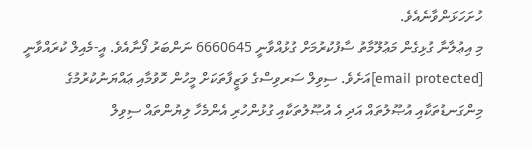ހުށަހަޅަންވާނެއެވެ.
މި އިޢުލާނާ ގުޅިގެން މަޢުލޫމާތު ސާފުކުރުމަށް ގުޅުއްވާނީ 6660645 ނަންބަރު ފޯނާއެވެ. އީ-މެއިލް ކުރައްވާނީ [email protected]އަށެވެ. ސިވިލް ސަރވިސްގެ ވަޒީފާތަކަށް މީހުން ހޮވުމާއި ޢައްޔަނުކުރުމުގެ މިންގަނޑުތަކާއި އުޞޫލުތައް އަދި އެ އުޞޫލުތަކާއި ގުޅުންހުރި އެންމެހާ ލިޔުންތައް ސިވިލް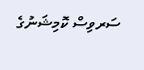ސަރވިސް ކޮމިޝަނުގެ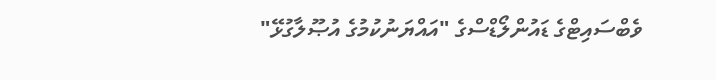ވެބްސައިޓްގެ ޑައުންލޯޑްސްގެ "އައްޔަނުކުމުގެ އުޞޫލާގުޅޭ"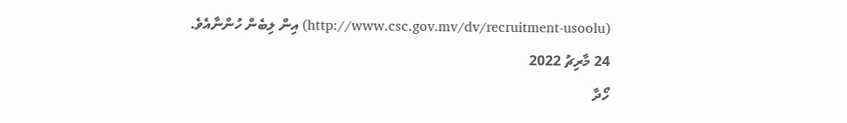(http://www.csc.gov.mv/dv/recruitment-usoolu) އިން ލިބެން ހުންނާއެވެ.
24 މާރިޗު 2022
ހޯދާ